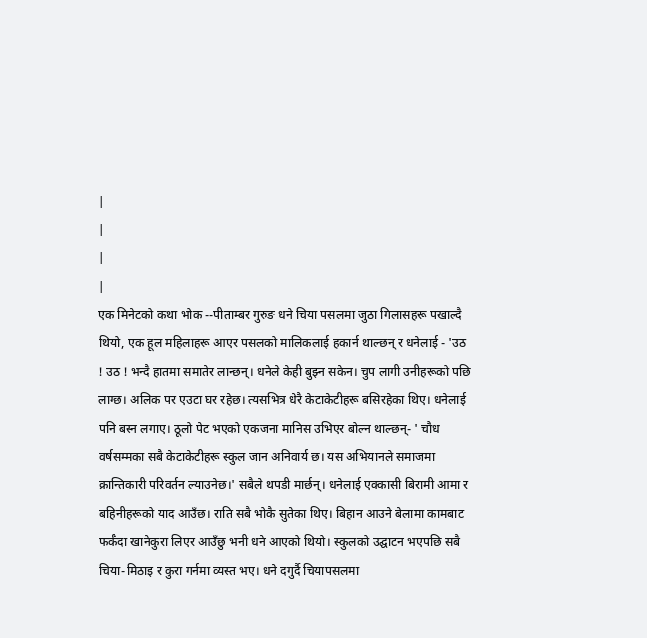|
|
|
|
एक मिनेटको कथा भोक --पीताम्बर गुरुङ धने चिया पसलमा जुठा गिलासहरू पखाल्दै थियो, एक हूल महिलाहरू आएर पसलको मालिकलाई हकार्न थाल्छन् र धनेलाई - 'उठ ! उठ ! भन्दै हातमा समातेर लान्छन्। धनेले केही बुझ्न सकेन। चुप लागी उनीहरूको पछि लाग्छ। अलिक पर एउटा घर रहेछ। त्यसभित्र धेरै केटाकेटीहरू बसिरहेका थिए। धनेलाई पनि बस्न लगाए। ठूलो पेट भएको एकजना मानिस उभिएर बोल्न थाल्छन्- ' चौध वर्षसम्मका सबै केटाकेटीहरू स्कुल जान अनिवार्य छ। यस अभियानले समाजमा क्रान्तिकारी परिवर्तन ल्याउनेछ।' सबैले थपडी मार्छन्। धनेलाई एक्कासी बिरामी आमा र बहिनीहरूको याद आउँछ। राति सबै भोकै सुतेका थिए। बिहान आउने बेलामा कामबाट फर्कँदा खानेकुरा लिएर आउँछु भनी धने आएको थियो। स्कुलको उद्घाटन भएपछि सबै चिया-मिठाइ र कुरा गर्नमा व्यस्त भए। धने दगुर्दै चियापसलमा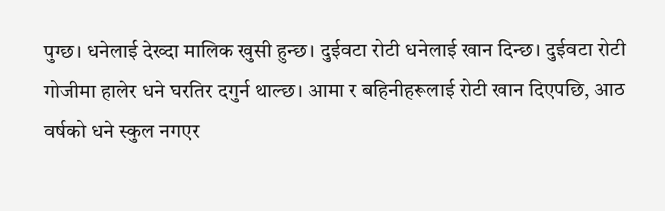पुग्छ। धनेलाई देख्दा मालिक खुसी हुन्छ। दुईवटा रोटी धनेलाई खान दिन्छ। दुईवटा रोटी गोजीमा हालेर धने घरतिर दगुर्न थाल्छ। आमा र बहिनीहरूलाई रोटी खान दिएपछि, आठ वर्षको धने स्कुल नगएर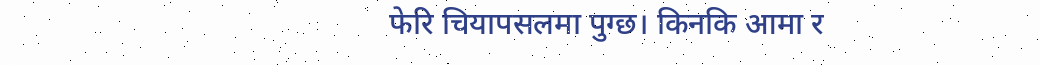फेरि चियापसलमा पुग्छ। किनकि आमा र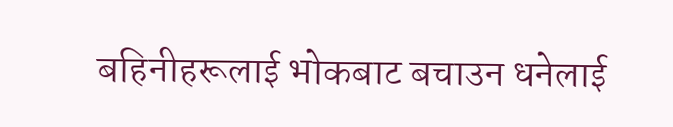बहिनीहरूलाई भोकबाट बचाउन धनेलाई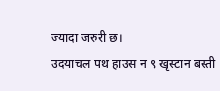ज्यादा जरुरी छ।
उदयाचल पथ हाउस न ९ खृस्टान बस्ती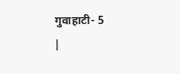गुवाहाटी- 5
|